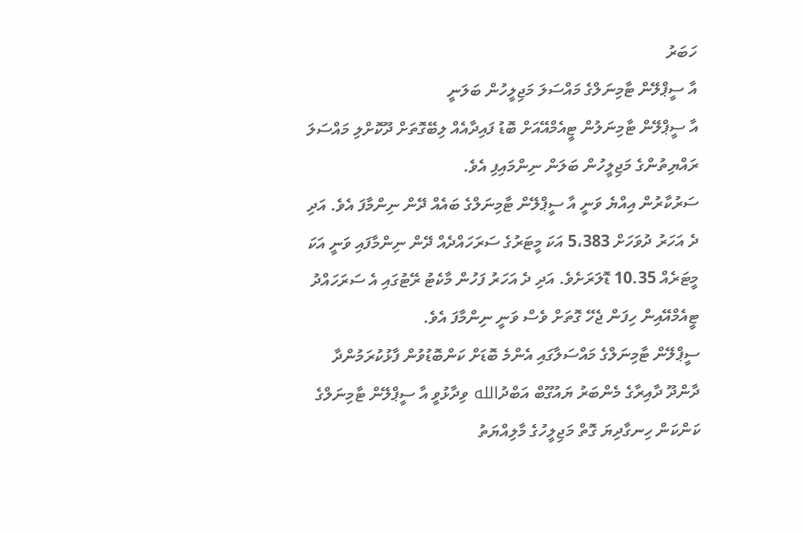ހަބަރު
އާ ސީޕްލޭން ޓާމިނަލްގެ މައްސަލަ މަޖިލީހުން ބަލަނީ
އާ ސީޕްލޭން ޓާމިނަލުން ޓީއެމްއޭއަށް ބޮޑު ފައިދާއެއް ލިބޭގޮތަށް ދޫކޮށްލި މައްސަލަ ރައްޔިތުންގެ މަޖިލީހުން ބަލަން ނިންމައިފި އެވެ.
ސަރުކާރުން އިއްޔެ ވަނީ އާ ސީޕްލޭން ޓާމިނަލްގެ ބައެއް ދޭން ނިންމާފަ އެވެ. އަދި ދެ އަހަރު ދުވަހަށް 5،383 އަކަ މީޓަރުގެ ސަރަހައްދެއް ދޭން ނިންމާފައި ވަނީ އަކަ މީޓަރެއް 10.35 ޑޮލަރަށެވެ. އަދި ދެ އަހަރު ފަހުން މާކެޓު ރޭޓުގައި އެ ސަރަހައްދު ޓީއެމްއޭއިން ހިފަން ޖެހޭ ގޮތަށް ވެސް ވަނީ ނިންމާފަ އެވެ.
ސީޕްލޭން ޓާމިނަލްގެ މައްސަލާގައި އެންމެ ބޮޑަށް ކަންބޮޑުވުން ފާޅުކުރަމުންދާ ދާންދޫ ދާއިރާގެ މެންބަރު ޔައުގޫބް އަބްދުالله ވިދާޅުވީ އާ ސީޕްލޭން ޓާމިނަލްގެ ކަންކަން ހިނގާދިޔަ ގޮތް މަޖިލީހުގެ މާލިއްޔަތު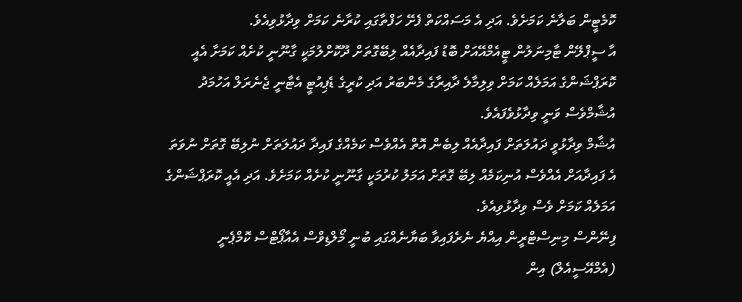ކޮމެޓީން ބަލާނެ ކަމަށެވެ. އަދި އެ މަސައްކަތް ފެށޭ ހަފްތާގައި ކުރާނެ ކަމަށް ވިދާޅުވިއެވެ.
އާ ސީޕްލޭން ޓާމިނަލުން ޓީއެމްއޭއަށް ބޮޑު ފައިދާއެއް ލިބޭގޮތަށް ދޫކޮށްލުމަކީ ގާނޫނީ ކުށެއް ކަމަށާ އެއީ ކޮރަޕްޝަންގެ އަމަލެއް ކަމަށް ވިލިމާލެ ދާއިރާގެ މެންބަރު އަދި ކުރީގެ ޑެޕިއުޓީ އެޓާނީ ޖެނެރަލް އަހުމަދު އުޝާމްވެސް ވަނީ ވިދާޅުވެފައެވެ.
އުޝާމް ވިދާޅުވީ ދައުލަތަށް ފައިދާއެއް ލިބެން އޮތް އެއްވެސް ކަމެއްގެ ފައިދާ ދައުލަތަށް ނުލިބޭ ގޮތަށް ނުވަތަ އެ ފައިދާއަށް އެއްވެސް އުނިކަމެއް ލިބޭ ގޮތަށް އަމަލު ކުރުމަކީ ގާނޫނީ ކުށެއް ކަމަށެވެ. އަދި އެއީ ކޮރަޕްޝަންގެ އަމަލެއް ކަމަށް ވެސް ވިދާޅުވިއެވެ.
ފިނޭންސް މިނިސްޓްރީން އިއްޔެ ނެރެފައިވާ ބަޔާނެއްގައި ބުނީ މޯލްޑިވްސް އެއާޕޯޓްސް ކޮމްޕެނީ (އެމްއޭސީއެލް) އިން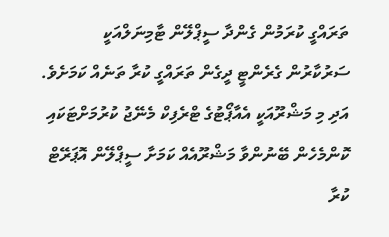ތަރައްގީ ކުރަމުން ގެންދާ ސީޕްލޭން ޓާމިނަލްއަކީ ސަރުކާރުން ގެރެންޓީ ދީގެން ތަރައްގީ ކުރާ ތަނެއް ކަމަށެވެ. އަދި މި މަޝްރޫއަކީ އެއާޕޯޓުގެ ޓްރެފިކް މެނޭޖު ކުރުމަށްޓަކައި ކޮންމެހެން ބޭނުންވާ މަޝްރޫއެއް ކަމަށާ ސީޕްލޭން އޮޕަރޭޓް ކުރާ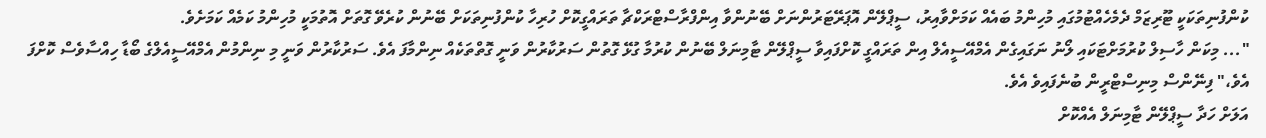ކުންފުނިތަކަކީ ޓޫރިޒަމް ދެމެހެއްޓުމުގައި މުހިންމު ބައެއް ކަމަށްވާއިރު، ސީޕްލޭން އޮޕަރޭޓަރުންނަށް ބޭނުންވާ އިންފްރާސްޓްރަކްޗާ ތަރައްގީކޮށް ހުރިހާ ކުންފުނިތަކަށް ބޭނުން ކުރެވޭ ގޮތަށް އޮތުމަކީ މުހިންމު ކަމެއް ކަމަށެވެ.
"... މިކަން ހާސިލް ކުރުމަށްޓަކައި ލޯނު ނަގައިގެން އެމްއޭސީއެލް އިން ތަރައްގީ ކޮށްފައިވާ ސީޕްލޭން ޓާމިނަލް ބޭނުން ކުރުމާ ގުޅޭ ގޮތުން ސަރުކާރުން ވަނީ ގޮތްތަކެއް ނިންމާފަ އެވެ. ސަރުކާރުން ވަނީ މި ނިންމުން އެމްއޭސީއެލްގެ ބޯޑާ ހިއްސާވެސް ކޮށްފަ އެވެ،" ފިނޭންސް މިނިސްޓްރީން ބުނެފައިވެ އެވެ.
އަލަށް ހަދާ ސީޕްލޭން ޓާމިނަލް އެއްކޮށް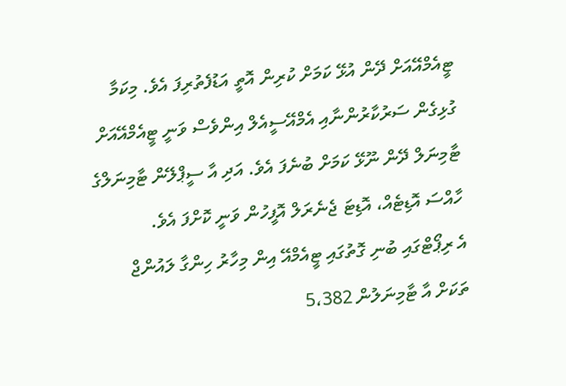ޓީއެމްއޭއަށް ދޭން އުޅޭ ކަމަށް ކުރިން އޮތީ އަޑުފެތުރިފަ އެވެ. މިކަމާ ގުޅިގެން ސަރުކާރުންނާއި އެމްއޭސީއެލް އިންވެސް ވަނީ ޓީއެމްއޭއަށް ޓާމިނަލް ދޭން ނޫޅޭ ކަމަށް ބުނެފަ އެވެ. އަދި އާ ސީޕްލޭން ޓާމިނަލްގެ ހާއްސަ އޮޑިޓެއް، އޮޑިޓަ ޖެނެރަލް އޮފީހުން ވަނީ ކޮށްފަ އެވެ.
އެ ރިޕޯޓްގައި ބުނި ގޮތުގައި ޓީއެމްއޭ އިން މިހާރު ހިންގާ ލައުންޖް ތަކަށް އާ ޓާމިނަލުން 5،382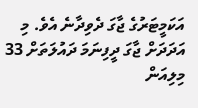އަކަމީޓަރުގެ ޖާގަ ދެވިދާނެ އެވެ. މި އަދަދަށް ޖާގަ ދީފިނަމަ ދައުލަތަށް 33 މިލިއަން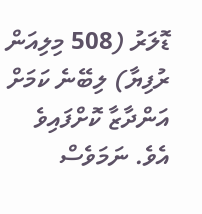ޑޮލަރު (508 މިލިއަން ރުފިޔާ) ލިބޭނެ ކަމަށް އަންދާޒާ ކޮށްފައިވެ އެވެ. ނަމަވެސް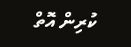ކުރިން އޮތް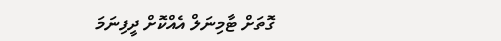ގޮތަށް ޓާމިނަލް އެއްކޮށް ދީފިނަމަ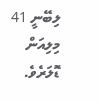ލިބޭނީ 41 މިލިއަން ޑޮލަރެވެ.